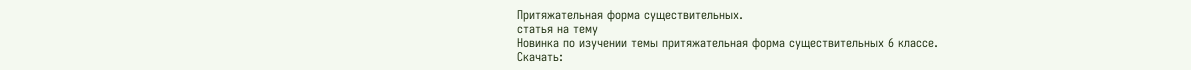Притяжательная форма существительных.
статья на тему
Новинка по изучении темы притяжательная форма существительных 6 классе.
Скачать: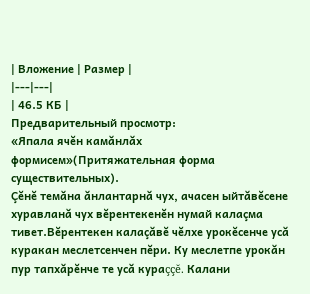| Вложение | Размер |
|---|---|
| 46.5 КБ |
Предварительный просмотр:
«Япала ячĕн камăнлăх формисем»(Притяжательная форма существительных).
Çĕнĕ темăна ăнлантарнă чух, ачасен ыйтăвĕсене хуравланă чух вĕрентекенĕн нумай калаçма тивет.Вĕрентекен калаçăвĕ чĕлхе урокĕсенче усă куракан меслетсенчен пĕри. Ку меслетпе урокăн пур тапхăрĕнче те усă кураççĕ. Калани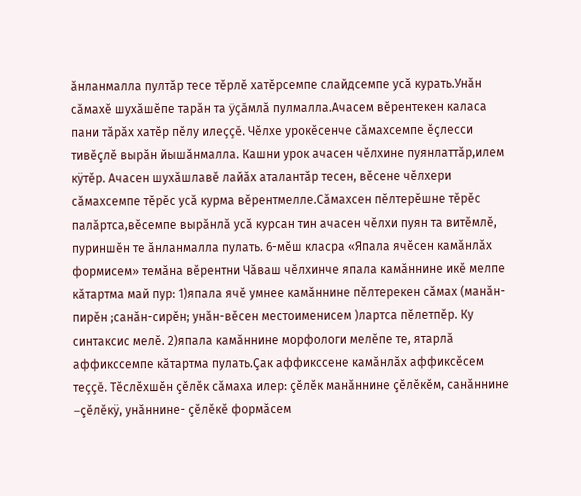ăнланмалла пултăр тесе тĕрлĕ хатĕрсемпе слайдсемпе усă курать.Унăн сăмахĕ шухăшĕпе тарăн та ÿçăмлă пулмалла.Ачасем вĕрентекен каласа пани тăрăх хатĕр пĕлу илеççĕ. Чĕлхе урокĕсенче сăмахсемпе ĕçлесси тивĕçлĕ вырăн йышăнмалла. Кашни урок ачасен чĕлхине пуянлаттăр,илем кÿтĕр. Ачасен шухăшлавĕ лайăх аталантăр тесен, вĕсене чĕлхери сăмахсемпе тĕрĕс усă курма вĕрентмелле.Сăмахсен пĕлтерĕшне тĕрĕс палăртса,вĕсемпе вырăнлă усă курсан тин ачасен чĕлхи пуян та витĕмлĕ, пуриншĕн те ăнланмалла пулать. 6-мĕш класра «Япала ячĕсен камăнлăх формисем» темăна вĕрентни Чăваш чĕлхинче япала камăннине икĕ мелпе кăтартма май пур: 1)япала ячĕ умнее камăннине пĕлтерекен сăмах (манăн-пирĕн ;санăн-сирĕн; унăн-вĕсен местоименисем )лартса пĕлетпĕр. Ку синтаксис мелĕ. 2)япала камăннине морфологи мелĕпе те, ятарлă аффикссемпе кăтартма пулать.Çак аффикссене камăнлăх аффиксĕсем теççĕ. Тĕслĕхшĕн çĕлĕк сăмаха илер: çĕлĕк манăннине çĕлĕкĕм, санăннине –çĕлĕкÿ, унăннине- çĕлĕкĕ формăсем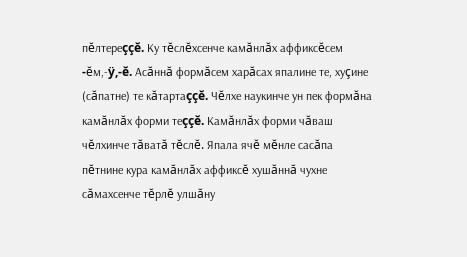пĕлтереççĕ. Ку тĕслĕхсенче камăнлăх аффиксĕсем -ĕм,-ÿ,-ĕ. Асăннă формăсем харăсах япалине те, хуçине (сăпатне) те кăтартаççĕ. Чĕлхе наукинче ун пек формăна камăнлăх форми теççĕ. Камăнлăх форми чăваш чĕлхинче тăватă тĕслĕ. Япала ячĕ мĕнле сасăпа пĕтнине кура камăнлăх аффиксĕ хушăннă чухне сăмахсенче тĕрлĕ улшăну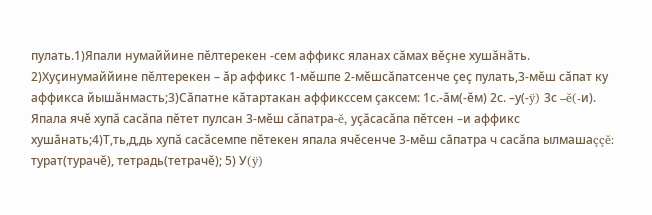пулать.1)Япали нумаййине пĕлтерекен -сем аффикс яланах сăмах вĕçне хушăнăть. 2)Хуçинумаййине пĕлтерекен – ăр аффикс 1-мĕшпе 2-мĕшсăпатсенче çеç пулать,3-мĕш сăпат ку аффикса йышăнмасть;3)Сăпатне кăтартакан аффикссем çаксем: 1с.-ăм(-ĕм) 2с. –у(-ÿ) 3с –ĕ(-и). Япала ячĕ хупă сасăпа пĕтет пулсан 3-мĕш сăпатра-ĕ, уçăсасăпа пĕтсен –и аффикс хушăнать;4)Т,ть,д,дь хупă сасăсемпе пĕтекен япала ячĕсенче 3-мĕш сăпатра ч сасăпа ылмашаççĕ: турат(турачĕ), тетрадь(тетрачĕ); 5) У(ÿ)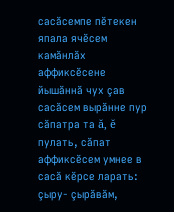сасăсемпе пĕтекен япала ячĕсем камăнлăх аффиксĕсене йышăннă чух çав сасăсем вырăнне пур сăпатра та ă, ĕ пулать, сăпат аффиксĕсем умнее в сасă кĕрсе ларать: çыру- çырăвăм,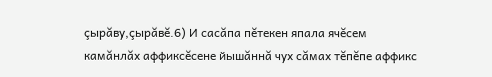çырăву,çырăвĕ.6) И сасăпа пĕтекен япала ячĕсем камăнлăх аффиксĕсене йышăннă чух сăмах тĕпĕпе аффикс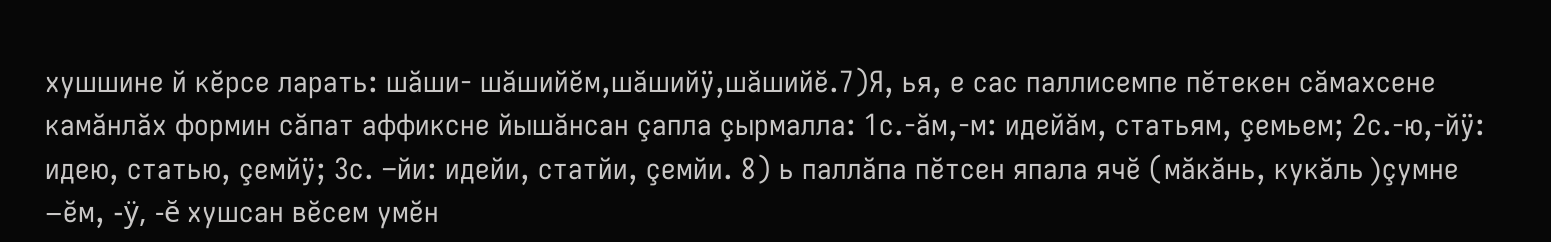хушшине й кĕрсе ларать: шăши- шăшийĕм,шăшийÿ,шăшийĕ.7)Я, ья, е сас паллисемпе пĕтекен сăмахсене камăнлăх формин сăпат аффиксне йышăнсан çапла çырмалла: 1с.-ăм,-м: идейăм, статьям, çемьем; 2с.-ю,-йÿ: идею, статью, çемйÿ; 3с. –йи: идейи, статйи, çемйи. 8) ь паллăпа пĕтсен япала ячĕ (мăкăнь, кукăль )çумне –ĕм, -ÿ, -ĕ хушсан вĕсем умĕн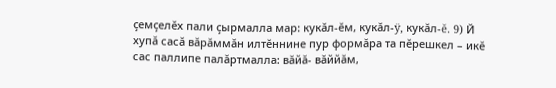çемçелĕх пали çырмалла мар: кукăл-ĕм, кукăл-ÿ, кукăл-ĕ. 9) Й хупă сасă вăрăммăн илтĕннине пур формăра та пĕрешкел – икĕ сас паллипе палăртмалла: вăйă- вăййăм,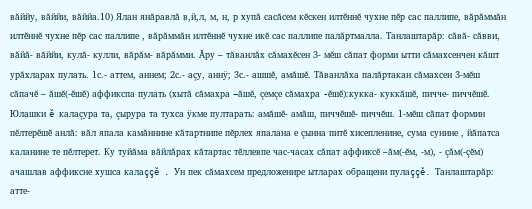вăййу, вăййи, вăййа.10) Ялан янăравлă в,й,л, м, н, р хупă сасăсем кĕскен илтĕннĕ чухне пĕр сас паллипе, вăрăммăн илтĕннĕ чухне пĕр сас паллипе , вăрăммăн илтĕннĕ чухне икĕ сас паллипе палăртмалла. Танлаштарăр: сăвă- сăвви, вăйă- вăййи, кулă- кулли, вăрăм- вăрăмми. Ăру – тăванлăх сăмахĕсен 3- мĕш сăпат форми ытти сăмахсенчен кăшт урăхларах пулать. 1с.- аттем, аннем; 2с.- аçу, аннÿ; 3с.- ашшĕ, амăшĕ. Тăванлăха палăртакан сăмахсен 3-мĕш сăпачĕ – ăшĕ(-ĕшĕ) аффикспа пулать (хытă сăмахра –ăшĕ, çемçе сăмахра -ĕшĕ):кукка- куккăшĕ, пичче- пиччĕшĕ. Юлашки ĕ калаçура та, çырура та тухса ÿкме пултарать: амăшĕ- амăш, пиччĕшĕ- пиччĕш. 1-мĕш сăпат формин пĕлтерĕшĕ анлă: вăл япала камăннине кăтартнипе пĕрлех япалана е çынна питĕ хисепленине, сума сунине , йăпатса каланине те пĕлтерет. Ку туйăма вăйлăрах кăтартас тĕллевпе час-часах сăпат аффиксĕ –ăм(-ĕм, -м), - çăм(-çĕм) ачашлав аффиксне хушса калаççĕ . Ун пек сăмахсем предложенире ытларах обращени пулаççĕ. Танлаштарăр: атте-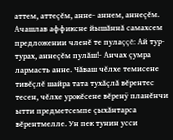аттем, аттеçĕм, анне- аннем, аннеçĕм. Ачашлав аффиксне йышăннă самахсем предложении членĕ те пулаççĕ: Ай тур-турах, аннеçĕм пулăш!- Анчах çумра лармасть анне. Чăваш чĕлхе темисене тивĕçлĕ шайра тата тухăçлă вĕрентес тесен, чĕлхе урокĕсене вĕренÿ планĕнчи ытти предметсемпе çыхăнтарса вĕрентмелле. Ун пек тунин усси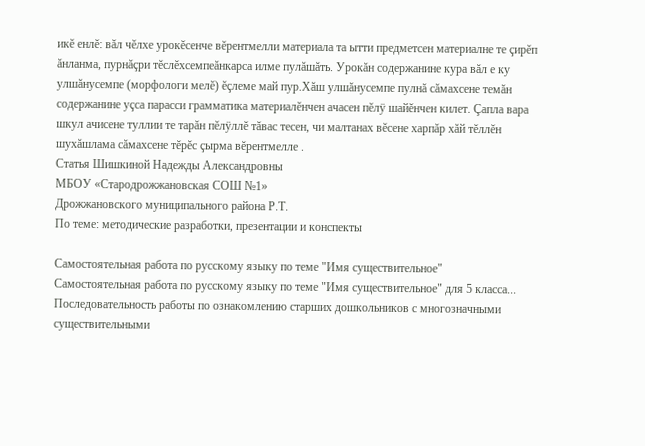икĕ енлĕ: вăл чĕлхе урокĕсенче вĕрентмелли материала та ытти предметсен материалне те çирĕп ăнланма, пурнăçри тĕслĕхсемпеăнкарса илме пулăшăть. Урокăн содержанине кура вăл е ку улшăнусемпе (морфологи мелĕ) ĕçлеме май пур.Хăш улшăнусемпе пулнă сăмахсене темăн содержанине уçса парасси грамматика материалĕнчен ачасен пĕлÿ шайĕнчен килет. Çапла вара шкул ачисене туллии те тарăн пĕлÿллĕ тăвас тесен, чи малтанах вĕсене харпăр хăй тĕллĕн шухăшлама сăмахсене тĕрĕс çырма вĕрентмелле .
Статья Шишкиной Надежды Александровны
МБОУ «Стародрожжановская СОШ №1»
Дрожжановского муниципального района Р.Т.
По теме: методические разработки, презентации и конспекты

Самостоятельная работа по русскому языку по теме "Имя существительное"
Самостоятельная работа по русскому языку по теме "Имя существительное" для 5 класса...
Последовательность работы по ознакомлению старших дошкольников с многозначными существительными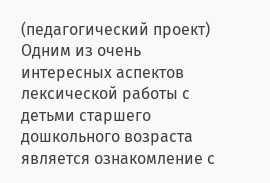(педагогический проект)
Одним из очень интересных аспектов лексической работы с детьми старшего дошкольного возраста является ознакомление с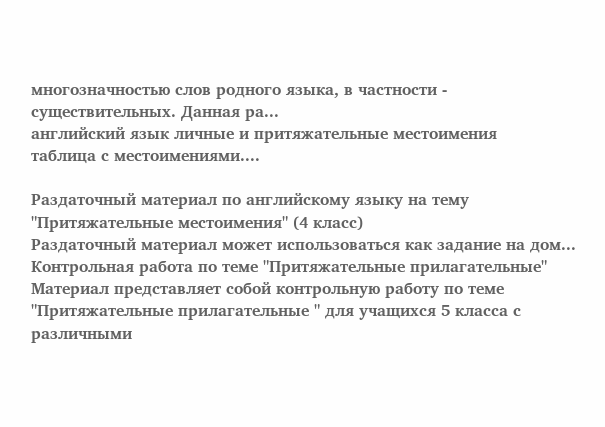многозначностью слов родного языка, в частности - существительных. Данная ра...
английский язык личные и притяжательные местоимения
таблица с местоимениями....

Раздаточный материал по английскому языку на тему "Притяжательные местоимения" (4 класс)
Раздаточный материал может использоваться как задание на дом...
Контрольная работа по теме "Притяжательные прилагательные"
Материал представляет собой контрольную работу по теме "Притяжательные прилагательные " для учащихся 5 класса с различными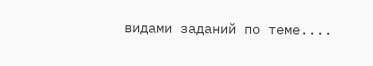видами заданий по теме....